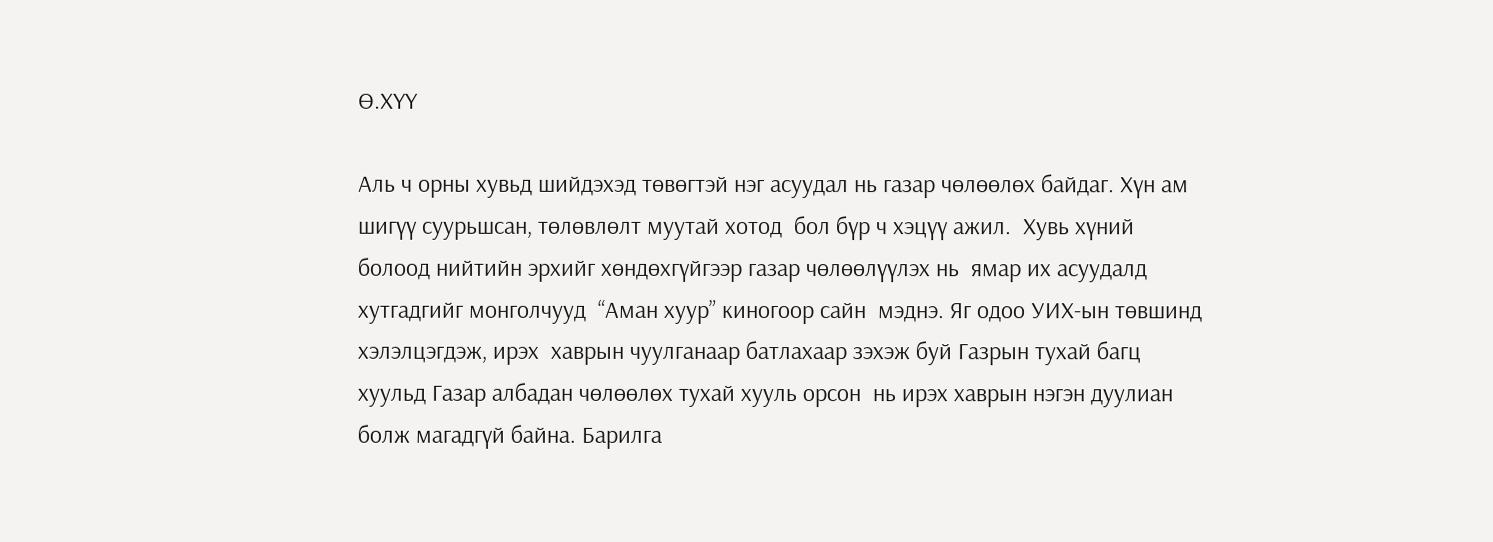Ө.ХҮҮ

Аль ч орны хувьд шийдэхэд төвөгтэй нэг асуудал нь газар чөлөөлөх байдаг. Хүн ам  шигүү суурьшсан, төлөвлөлт муутай хотод  бол бүр ч хэцүү ажил.  Хувь хүний болоод нийтийн эрхийг хөндөхгүйгээр газар чөлөөлүүлэх нь  ямар их асуудалд хутгадгийг монголчууд  “Аман хуур” киногоор сайн  мэднэ. Яг одоо УИХ-ын төвшинд  хэлэлцэгдэж, ирэх  хаврын чуулганаар батлахаар зэхэж буй Газрын тухай багц хуульд Газар албадан чөлөөлөх тухай хууль орсон  нь ирэх хаврын нэгэн дуулиан болж магадгүй байна. Барилга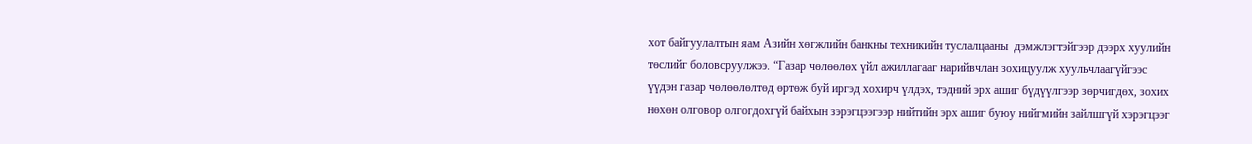хот байгуулалтын яам Азийн хөгжлийн банкны техникийн туслалцааны  дэмжлэгтэйгээр дээрх хуулийн төслийг боловсруулжээ. “Газар чөлөөлөх үйл ажиллагааг нарийвчлан зохицуулж хуульчлаагүйгээс үүдэн газар чөлөөлөлтөд өртөж буй иргэд хохирч үлдэх, тэдний эрх ашиг бүдүүлгээр зөрчигдөх, зохих нөхөн олговор олгогдохгүй байхын зэрэгцээгээр нийтийн эрх ашиг буюу нийгмийн зайлшгүй хэрэгцээг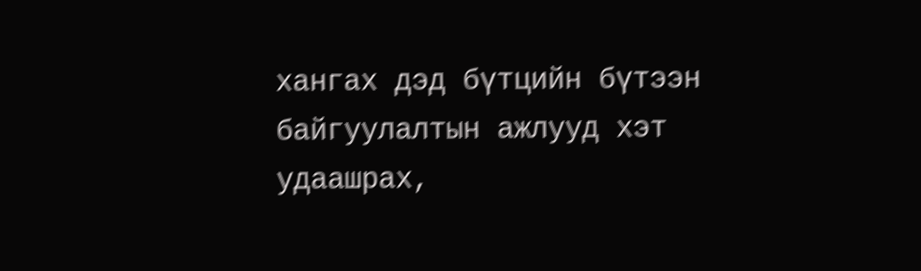хангах дэд бүтцийн бүтээн байгуулалтын ажлууд хэт удаашрах,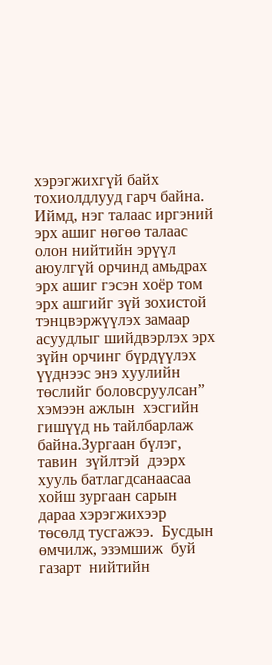хэрэгжихгүй байх тохиолдлууд гарч байна. Иймд, нэг талаас иргэний эрх ашиг нөгөө талаас олон нийтийн эрүүл аюулгүй орчинд амьдрах эрх ашиг гэсэн хоёр том эрх ашгийг зүй зохистой тэнцвэржүүлэх замаар асуудлыг шийдвэрлэх эрх зүйн орчинг бүрдүүлэх үүднээс энэ хуулийн төслийг боловсруулсан” хэмээн ажлын  хэсгийн гишүүд нь тайлбарлаж  байна.Зургаан бүлэг, тавин  зүйлтэй  дээрх  хууль батлагдсанаасаа  хойш зургаан сарын  дараа хэрэгжихээр  төсөлд тусгажээ.  Бусдын  өмчилж, эзэмшиж  буй  газарт  нийтийн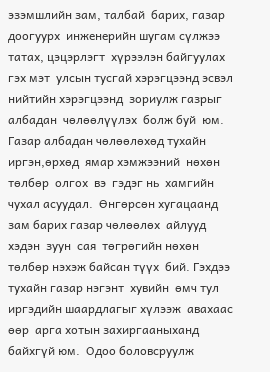эзэмшлийн зам, талбай  барих, газар  доогуурх  инженерийн шугам сүлжээ татах, цэцэрлэгт  хүрээлэн байгуулах  гэх мэт  улсын тусгай хэрэгцээнд эсвэл  нийтийн хэрэгцээнд  зориулж газрыг албадан  чөлөөлүүлэх  болж буй  юм. Газар албадан чөлөөлөхөд тухайн иргэн,өрхөд  ямар хэмжээний  нөхөн төлбөр  олгох  вэ  гэдэг нь  хамгийн чухал асуудал.  Өнгөрсөн хугацаанд  зам барих газар чөлөөлөх  айлууд хэдэн  зуун  сая  төгрөгийн нөхөн төлбөр нэхэж байсан түүх  бий. Гэхдээ тухайн газар нэгэнт  хувийн  өмч тул  иргэдийн шаардлагыг хүлээж  авахаас  өөр  арга хотын захиргааныханд  байхгүй юм.  Одоо боловсруулж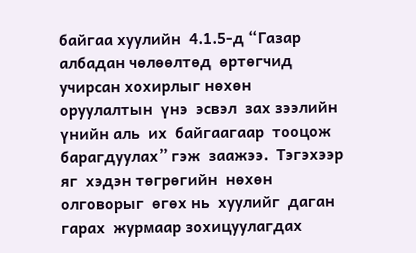байгаа хуулийн  4.1.5-д “Газар  албадан чөлөөлтөд  өртөгчид  учирсан хохирлыг нөхөн оруулалтын  үнэ  эсвэл  зах зээлийн үнийн аль  их  байгаагаар  тооцож  барагдуулах” гэж  заажээ.  Тэгэхээр яг  хэдэн төгрөгийн  нөхөн олговорыг  өгөх нь  хуулийг  даган  гарах  журмаар зохицуулагдах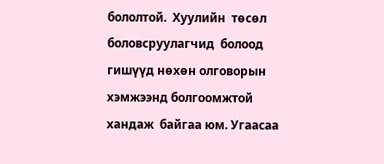бололтой.  Хуулийн  төсөл  боловсруулагчид  болоод  гишүүд нөхөн олговорын  хэмжээнд болгоомжтой хандаж  байгаа юм. Угаасаа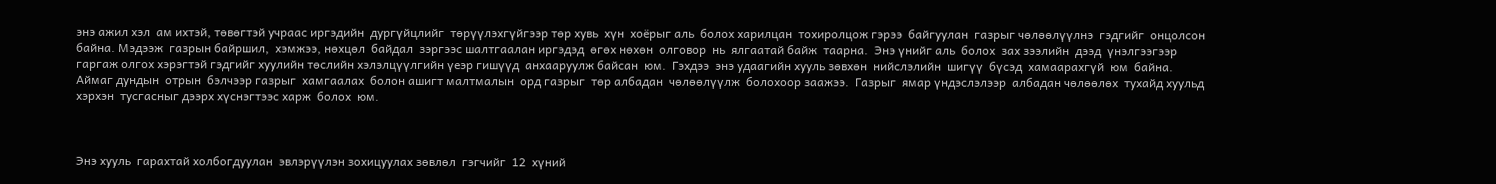энэ ажил хэл  ам ихтэй, төвөгтэй учраас иргэдийн  дургүйцлийг  төрүүлэхгүйгээр төр хувь  хүн  хоёрыг аль  болох харилцан  тохиролцож гэрээ  байгуулан  газрыг чөлөөлүүлнэ  гэдгийг  онцолсон  байна. Мэдээж  газрын байршил,  хэмжээ, нөхцөл  байдал  зэргээс шалтгаалан иргэдэд  өгөх нөхөн  олговор  нь  ялгаатай байж  таарна.  Энэ үнийг аль  болох  зах зээлийн  дээд  үнэлгээгээр гаргаж олгох хэрэгтэй гэдгийг хуулийн төслийн хэлэлцүүлгийн үеэр гишүүд  анхааруулж байсан  юм.  Гэхдээ  энэ удаагийн хууль зөвхөн  нийслэлийн  шигүү  бүсэд  хамаарахгүй  юм  байна.  Аймаг дундын  отрын  бэлчээр газрыг  хамгаалах  болон ашигт малтмалын  орд газрыг  төр албадан  чөлөөлүүлж  болохоор заажээ.  Газрыг  ямар үндэслэлээр  албадан чөлөөлөх  тухайд хуульд  хэрхэн  тусгасныг дээрх хүснэгтээс харж  болох  юм.



Энэ хууль  гарахтай холбогдуулан  эвлэрүүлэн зохицуулах зөвлөл  гэгчийг  12  хүний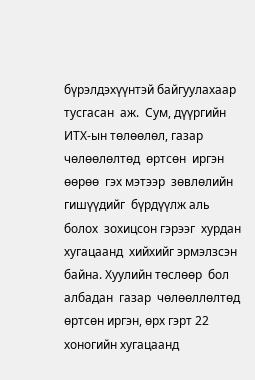бүрэлдэхүүнтэй байгуулахаар тусгасан  аж.  Сум, дүүргийн ИТХ-ын төлөөлөл, газар  чөлөөлөлтөд  өртсөн  иргэн  өөрөө  гэх мэтээр  зөвлөлийн  гишүүдийг  бүрдүүлж аль  болох  зохицсон гэрээг  хурдан  хугацаанд  хийхийг эрмэлзсэн байна. Хуулийн төслөөр  бол  албадан  газар  чөлөөллөлтөд  өртсөн иргэн, өрх гэрт 22 хоногийн хугацаанд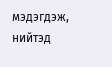мэдэгдэж, нийтэд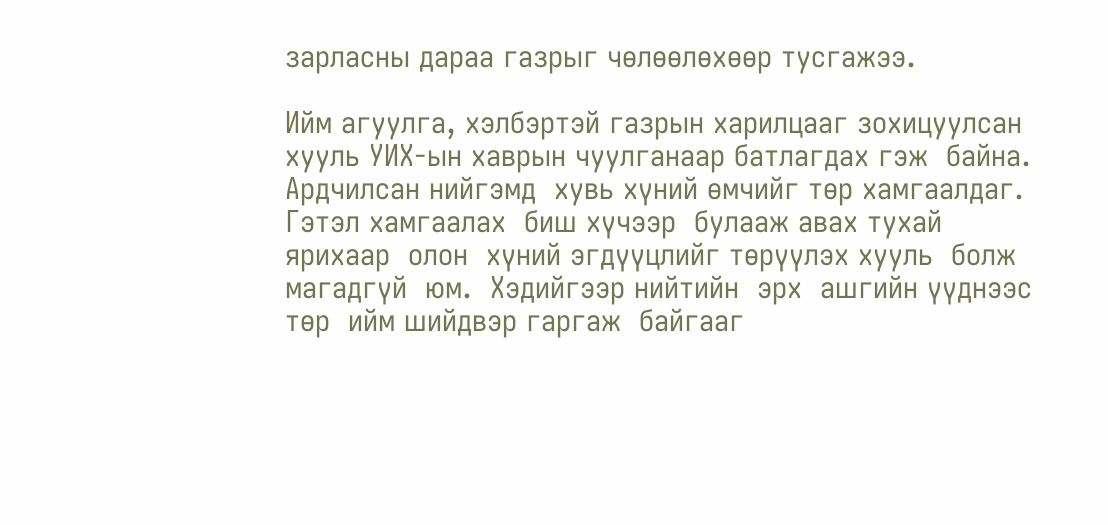зарласны дараа газрыг чөлөөлөхөөр тусгажээ.

Ийм агуулга, хэлбэртэй газрын харилцааг зохицуулсан хууль УИХ-ын хаврын чуулганаар батлагдах гэж  байна. Ардчилсан нийгэмд  хувь хүний өмчийг төр хамгаалдаг. Гэтэл хамгаалах  биш хүчээр  булааж авах тухай   ярихаар  олон  хүний эгдүүцлийг төрүүлэх хууль  болж магадгүй  юм.  Хэдийгээр нийтийн  эрх  ашгийн үүднээс  төр  ийм шийдвэр гаргаж  байгааг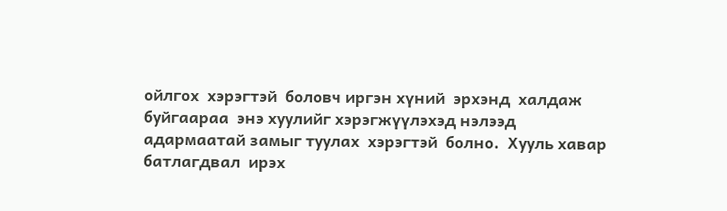ойлгох  хэрэгтэй  боловч иргэн хүний  эрхэнд  халдаж  буйгаараа  энэ хуулийг хэрэгжүүлэхэд нэлээд адармаатай замыг туулах  хэрэгтэй  болно.  Хууль хавар  батлагдвал  ирэх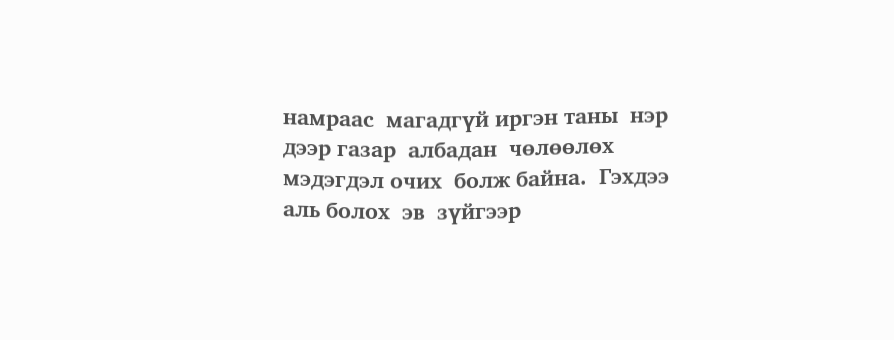намраас  магадгүй иргэн таны  нэр дээр газар  албадан  чөлөөлөх  мэдэгдэл очих  болж байна.  Гэхдээ  аль болох  эв  зүйгээр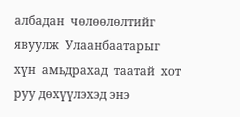албадан  чөлөөлөлтийг  явуулж  Улаанбаатарыг  хүн  амьдрахад  таатай  хот руу дөхүүлэхэд энэ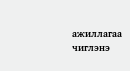ажиллагаа  чиглэнэ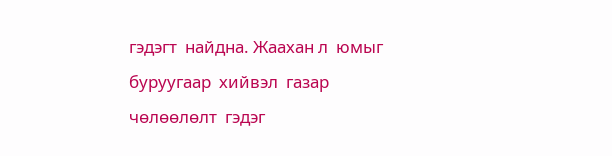гэдэгт  найдна. Жаахан л  юмыг буруугаар  хийвэл  газар чөлөөлөлт  гэдэг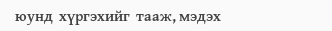юунд  хүргэхийг  тааж, мэдэх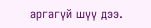аргагүй шүү дээ.